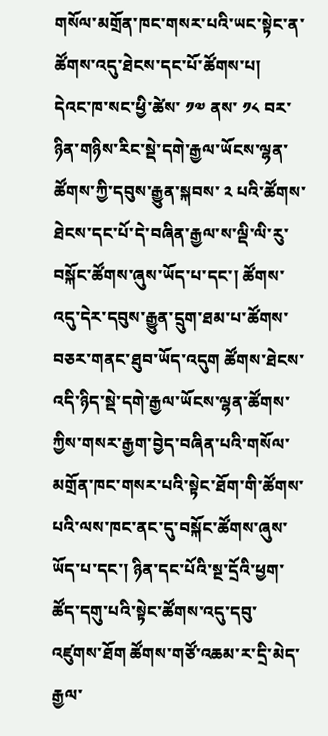གསོལ་མགྲོན་ཁང་གསར་པའི་ཡང་སྟེང་ན་ཚོགས་འདུ་ཐེངས་དང་པོ་ཚོགས་པ།
དེའང་ཁ་སང་ཕྱི་ཚེས་ ༡༧ ནས་ ༡༨ བར་ཉིན་གཉིས་རིང་སྡེ་དགེ་རྒྱལ་ཡོངས་ལྷན་ཚོགས་ཀྱི་དབུས་རྒྱུན་སྐབས་ ༢ པའི་ཚོགས་ཐེངས་དང་པོ་དེ་བཞིན་རྒྱལ་ས་ལྡི་ལི་རུ་བསྐོང་ཚོགས་ཞུས་ཡོད་པ་དང་། ཚོགས་འདུ་དེར་དབུས་རྒྱུན་དྲུག་ཐམ་པ་ཚོགས་བཅར་གནང་ཐུབ་ཡོད་འདུག ཚོགས་ཐེངས་འདི་ཉིད་སྡེ་དགེ་རྒྱལ་ཡོངས་ལྷན་ཚོགས་ཀྱིས་གསར་རྒྱག་བྱེད་བཞིན་པའི་གསོལ་མགྲོན་ཁང་གསར་པའི་སྟེང་ཐོག་གི་ཚོགས་པའི་ལས་ཁང་ནང་དུ་བསྐོང་ཚོགས་ཞུས་ཡོད་པ་དང་། ཉིན་དང་པོའི་སྔ་དྲོའི་ཕྱག་ཚོད་དགུ་པའི་སྟེང་ཚོགས་འདུ་དབུ་འཛུགས་ཐོག ཚོགས་གཙོ་འཆམ་ར་དྲི་མེད་རྒྱལ་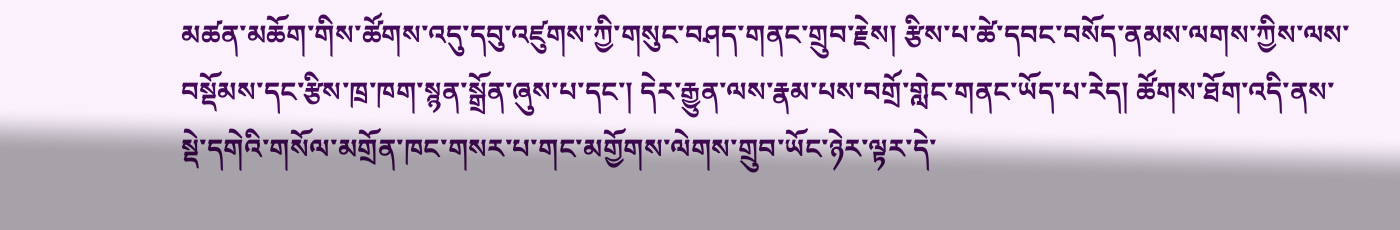མཚན་མཆོག་གིས་ཚོགས་འདུ་དབུ་འཛུགས་ཀྱི་གསུང་བཤད་གནང་གྲུབ་རྗེས། རྩིས་པ་ཚེ་དབང་བསོད་ནམས་ལགས་ཀྱིས་ལས་བསྡོམས་དང་རྩིས་ཁྲ་ཁག་སྙན་སྒྲོན་ཞུས་པ་དང་། དེར་རྒྱུན་ལས་རྣམ་པས་བགྲོ་གླེང་གནང་ཡོད་པ་རེད། ཚོགས་ཐོག་འདི་ནས་སྡེ་དགེའི་གསོལ་མགྲོན་ཁང་གསར་པ་གང་མགྱོགས་ལེགས་གྲུབ་ཡོང་ཉེར་ལྟར་དེ་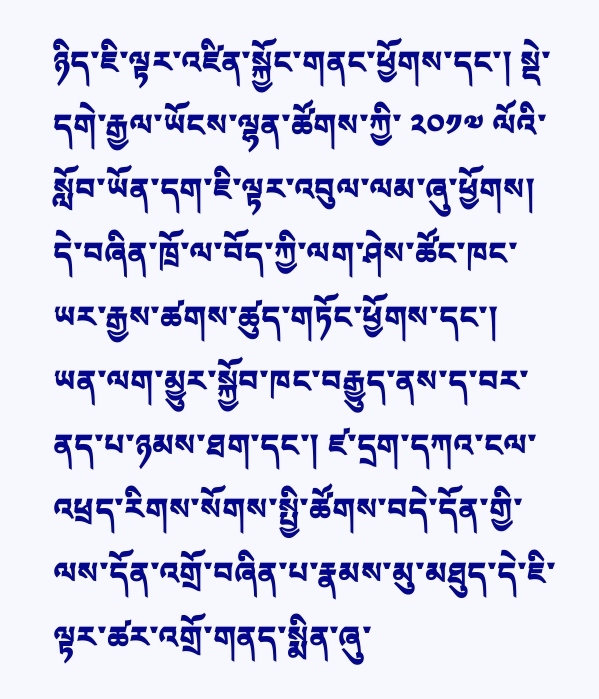ཉིད་ཇི་ལྟར་འཛིན་སྐྱོང་གནང་ཕྱོགས་དང་། སྡེ་དགེ་རྒྱལ་ཡོངས་ལྷན་ཚོགས་ཀྱི་ ༢༠༡༧ ལོའི་སློབ་ཡོན་དག་ཇི་ལྟར་འབུལ་ལམ་ཞུ་ཕྱོགས། དེ་བཞིན་ཁྲོ་ལ་བོད་ཀྱི་ལག་ཤེས་ཚོང་ཁང་ཡར་རྒྱས་ཚགས་ཚུད་གཏོང་ཕྱོགས་དང་། ཡན་ལག་མྱུར་སྐྱོབ་ཁང་བརྒྱུད་ནས་ད་བར་ནད་པ་ཉམས་ཐག་དང་། ཛ་དྲག་དཀའ་ངལ་འཕྲད་རིགས་སོགས་སྤྱི་ཚོགས་བདེ་དོན་གྱི་ལས་དོན་འགྲོ་བཞིན་པ་རྣམས་མུ་མཐུད་དེ་ཇི་ལྟར་ཚར་འགྲོ་གནད་སྨིན་ཞུ་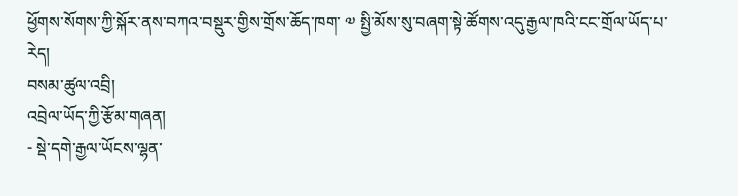ཕྱོགས་སོགས་ཀྱི་སྐོར་ནས་བཀའ་བསྡུར་གྱིས་གྲོས་ཆོད་ཁག་ ༧ སྤྱི་མོས་སུ་བཞག་སྟེ་ཚོགས་འདུ་རྒྱལ་ཁའི་ངང་གྲོལ་ཡོད་པ་རེད།
བསམ་ཚུལ་འབྲི།
འབྲེལ་ཡོད་ཀྱི་རྩོམ་གཞན།
- སྡེ་དགེ་རྒྱལ་ཡོངས་ལྷན་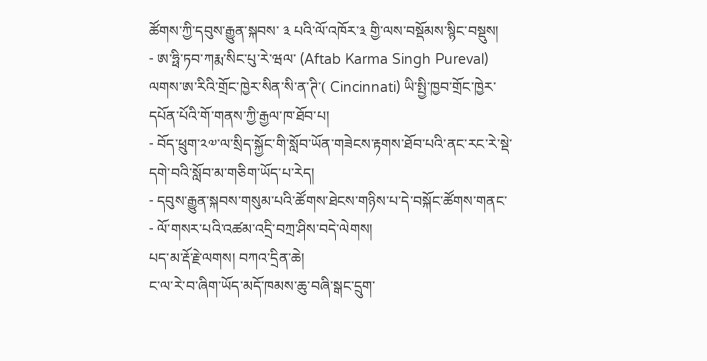ཚོགས་ཀྱི་དབུས་རྒྱུན་སྐབས་ ༣ པའི་ལོ་འཁོར་༣ གྱི་ལས་བསྡོམས་སྙིང་བསྡུས།
- ཨ་ཧྥི་ཏབ་ཀརྨ་སིང་པུ་རེ་ཝལ་ (Aftab Karma Singh Pureval) ལགས་ཨ་རིའི་གྲོང་ཁྱེར་སིན་སི་ན་ཊི་( Cincinnati) ཡི་སྤྱི་ཁྱབ་གྲོང་ཁྱེར་དཔོན་པོའི་གོ་གནས་ཀྱི་རྒྱལ་ཁ་ཐོབ་པ།
- བོད་ཕྲུག་༢༧་ལ་སྲིད་སྐྱོང་གི་སློབ་ཡོན་གཟེངས་རྟགས་ཐོབ་པའི་ནང་རང་རེ་སྡེ་དགེ་བའི་སློབ་མ་གཅིག་ཡོད་པ་རེད།
- དབུས་རྒྱུན་སྐབས་གསུམ་པའི་ཚོགས་ཐེངས་གཉིས་པ་དེ་བསྐོང་ཚོགས་གནང་
- ལོ་གསར་པའི་འཚམ་འདྲི་བཀྲ་ཤིས་བདེ་ལེགས།
པད་མ་རྡོ་རྗེ་ལགས། བཀའ་དྲིན་ཆེ།
ང་ལ་རེ་བ་ཞིག་ཡོད་མདོ་ཁམས་ཆུ་བཞི་སྒང་དྲུག་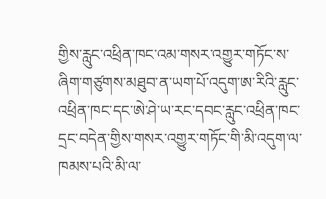གྱིས་རླུང་འཕྲིན་ཁང་འམ་གསར་འགྱུར་གཏོང་ས་ཞིག་གཙུགས་མཐུབ་ན་ཡག་པོ་འདུག་ཨ་རིའི་རླུང་འཕྲིན་ཁང་དང་ཨེ་ཤེ་ཡ་རང་དབང་རླུང་འཕྲིན་ཁང་དྲང་བདེན་གྱིས་གསར་འགྱུར་གཏོང་གི་མི་འདུག་ལ་ཁམས་པའི་མི་ལ་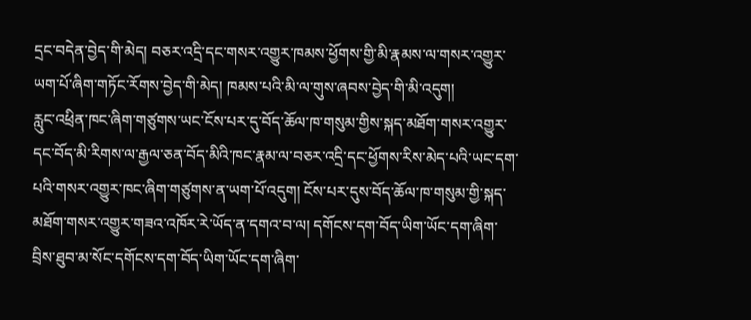དྲང་བདེན་བྱེད་གི་མེད། བཅར་འདྲི་དང་གསར་འགྱུར་ཁམས་ཕྱོགས་གྱི་མི་རྣམས་ལ་གསར་འགྱུར་ཡག་པོ་ཞིག་གཏོང་རོགས་བྱེད་གི་མེད། ཁམས་པའི་མི་ལ་གུས་ཞབས་བྱེད་གི་མི་འདུག།
རླུང་འཕྲིན་ཁང་ཞིག་གཙུགས་ཡང་ངོས་པར་དུ་བོད་ཆོལ་ཁ་གསུམ་གྱིས་སྐད་མཐོག་གསར་འགྱུར་དང་བོད་མི་རིགས་ལ་རྒྱལ་ཅན་བོད་མིའི་ཁང་རྣམ་ལ་བཅར་འདྲི་དང་ཕྱོགས་རིས་མེད་པའི་ཡང་དག་པའི་གསར་འགྱུར་ཁང་ཞིག་གཙུགས་ན་ཡག་པོ་འདུག། ངོས་པར་དུས་བོད་ཆོལ་ཁ་གསུམ་གྱི་སྐད་མཐོག་གསར་འགྱུར་གཟའ་འཁོར་རེ་ཡོད་ན་དགའ་བ་ལ། དགོངས་དག་བོད་ཡིག་ཡོང་དག་ཞིག་བྲིས་ཐུབ་མ་སོང་དགོངས་དག་བོད་ཡིག་ཡོང་དག་ཞིག་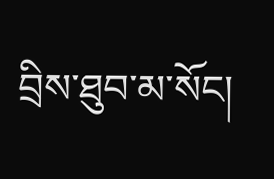བྲིས་ཐུབ་མ་སོང།